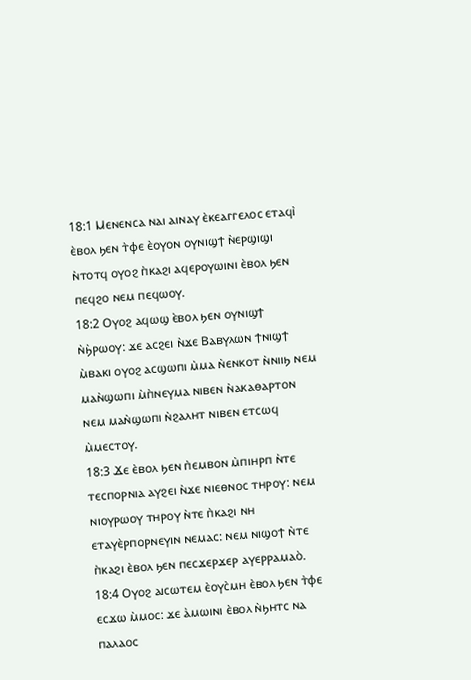18:1 Ⲙⲉⲛⲉⲛⲥⲁ ⲛⲁⲓ ⲁⲓⲛⲁⲩ ⲉ̀ⲕⲉⲁⲅⲅⲉⲗⲟⲥ ⲉⲧⲁϥⲓ̀ ⲉ̀ⲃⲟⲗ ϧⲉⲛ ⲧ̀ⲫⲉ ⲉ̀ⲟⲩⲟⲛ ⲟⲩⲛⲓϣϯ ⲛ̀ⲉⲣϣⲓϣⲓ ⲛ̀ⲧⲟⲧϥ ⲟⲩⲟϩ ⲡ̀ⲕⲁϩⲓ ⲁϥⲉⲣⲟⲩⲱⲓⲛⲓ ⲉ̀ⲃⲟⲗ ϧⲉⲛ ⲡⲉϥϩⲟ ⲛⲉⲙ ⲡⲉϥⲱⲟⲩ.
18:2 Ⲟⲩⲟϩ ⲁϥⲱϣ ⲉ̀ⲃⲟⲗ ϧⲉⲛ ⲟⲩⲛⲓϣϯ ⲛ̀ϧ̀ⲣⲱⲟⲩ: ϫⲉ ⲁⲥϩⲉⲓ ⲛ̀ϫⲉ Ⲃⲁⲃⲩⲗⲱⲛ ϯⲛⲓϣϯ ⲙ̀ⲃⲁⲕⲓ ⲟⲩⲟϩ ⲁⲥϣⲱⲡⲓ ⲙ̀ⲙⲁ ⲛ̀ⲉⲛⲕⲟⲧ ⲛ̀ⲛⲓⲓϧ ⲛⲉⲙ ⲙⲁⲛ̀ϣⲱⲡⲓ ⲙ̀ⲡ̀ⲛⲉⲩⲙⲁ ⲛⲓⲃⲉⲛ ⲛ̀ⲁⲕⲁⲑⲁⲣⲧⲟⲛ ⲛⲉⲙ ⲙⲁⲛ̀ϣⲱⲡⲓ ⲛ̀ϩⲁⲗⲏⲧ ⲛⲓⲃⲉⲛ ⲉⲧⲥⲱϥ ⲙ̀ⲙⲉⲥⲧⲟⲩ.
18:3 Ϫⲉ ⲉ̀ⲃⲟⲗ ϧⲉⲛ ⲡ̀ⲉⲙⲃⲟⲛ ⲙ̀ⲡⲓⲏⲣⲡ ⲛ̀ⲧⲉ ⲧⲉⲥⲡⲟⲣⲛⲓⲁ ⲁⲩϩⲉⲓ ⲛ̀ϫⲉ ⲛⲓⲉⲑⲛⲟⲥ ⲧⲏⲣⲟⲩ: ⲛⲉⲙ ⲛⲓⲟⲩⲣⲱⲟⲩ ⲧⲏⲣⲟⲩ ⲛ̀ⲧⲉ ⲡ̀ⲕⲁϩⲓ ⲛⲏ ⲉⲧⲁⲩⲉ̀ⲣⲡⲟⲣⲛⲉⲩⲓⲛ ⲛⲉⲙⲁⲥ: ⲛⲉⲙ ⲛⲓϣⲟϯ ⲛ̀ⲧⲉ ⲡ̀ⲕⲁϩⲓ ⲉ̀ⲃⲟⲗ ϧⲉⲛ ⲡⲉⲥϫⲉⲣϫⲉⲣ ⲁⲩⲉⲣⲣⲁⲙⲁⲟ̀.
18:4 Ⲟⲩⲟϩ ⲁⲓⲥⲱⲧⲉⲙ ⲉ̀ⲟⲩⲥ̀ⲙⲏ ⲉ̀ⲃⲟⲗ ϧⲉⲛ ⲧ̀ⲫⲉ ⲉⲥϫⲱ ⲙ̀ⲙⲟⲥ: ϫⲉ ⲁ̀ⲙⲱⲓⲛⲓ ⲉ̀ⲃⲟⲗ ⲛ̀ϧⲏⲧⲥ ⲛⲁ ⲡⲁⲗⲁⲟⲥ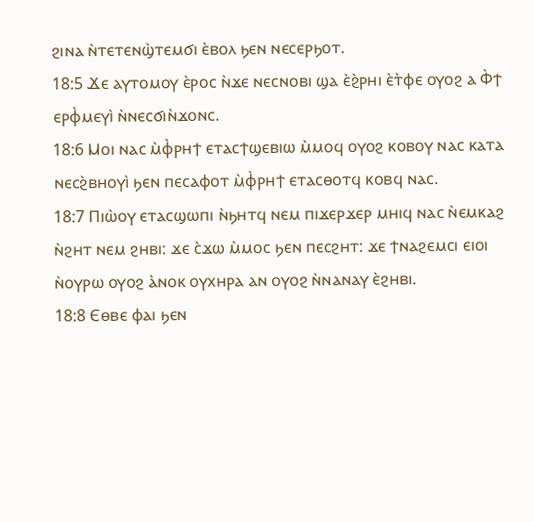ϩⲓⲛⲁ ⲛ̀ⲧⲉⲧⲉⲛϣ̀ⲧⲉⲙϭⲓ ⲉ̀ⲃⲟⲗ ϧⲉⲛ ⲛⲉⲥⲉⲣϧⲟⲧ.
18:5 Ϫⲉ ⲁⲩⲧⲟⲙⲟⲩ ⲉ̀ⲣⲟⲥ ⲛ̀ϫⲉ ⲛⲉⲥⲛⲟⲃⲓ ϣⲁ ⲉ̀ϩ̀ⲣⲏⲓ ⲉ̀ⲧ̀ⲫⲉ ⲟⲩⲟϩ ⲁ Ⲫ̀ϯ ⲉⲣⲫ̀ⲙⲉⲩⲓ̀ ⲛ̀ⲛⲉⲥϭⲓⲛ̀ϫⲟⲛⲥ.
18:6 Ⲙⲟⲓ ⲛⲁⲥ ⲙ̀ⲫ̀ⲣⲏϯ ⲉⲧⲁⲥϯϣⲉⲃⲓⲱ ⲙ̀ⲙⲟϥ ⲟⲩⲟϩ ⲕⲟⲃⲟⲩ ⲛⲁⲥ ⲕⲁⲧⲁ ⲛⲉⲥϩ̀ⲃⲏⲟⲩⲓ̀ ϧⲉⲛ ⲡⲉⲥⲁⲫⲟⲧ ⲙ̀ⲫ̀ⲣⲏϯ ⲉⲧⲁⲥⲑⲟⲧϥ ⲕⲟⲃϥ ⲛⲁⲥ.
18:7 Ⲡⲓⲱ̀ⲟⲩ ⲉⲧⲁⲥϣⲱⲡⲓ ⲛ̀ϧⲏⲧϥ ⲛⲉⲙ ⲡⲓϫⲉⲣϫⲉⲣ ⲙⲏⲓϥ ⲛⲁⲥ ⲛ̀ⲉⲙⲕⲁϩ ⲛ̀ϩⲏⲧ ⲛⲉⲙ ϩⲏⲃⲓ: ϫⲉ ⲥ̀ϫⲱ ⲙ̀ⲙⲟⲥ ϧⲉⲛ ⲡⲉⲥϩⲏⲧ: ϫⲉ ϯⲛⲁϩⲉⲙⲥⲓ ⲉⲓⲟⲓ ⲛ̀ⲟⲩⲣⲱ ⲟⲩⲟϩ ⲁ̀ⲛⲟⲕ ⲟⲩⲭⲏⲣⲁ ⲁⲛ ⲟⲩⲟϩ ⲛ̀ⲛⲁⲛⲁⲩ ⲉ̀ϩⲏⲃⲓ.
18:8 Ⲉⲑⲃⲉ ⲫⲁⲓ ϧⲉⲛ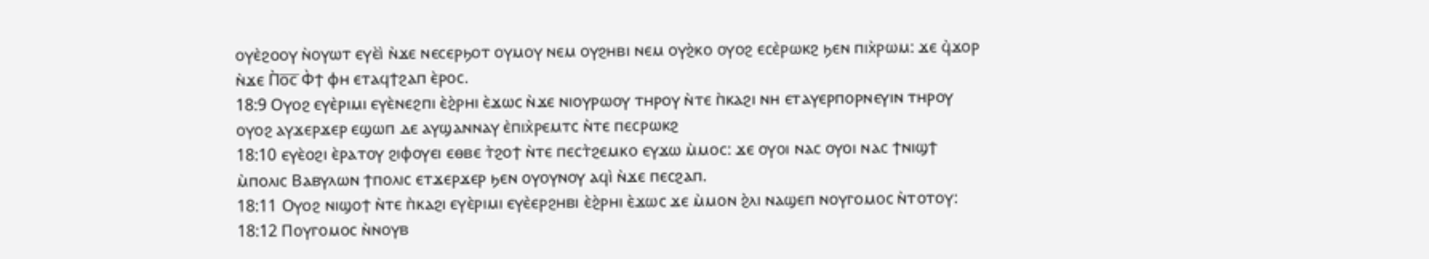ⲟⲩⲉ̀ϩⲟⲟⲩ ⲛ̀ⲟⲩⲱⲧ ⲉⲩⲉ̀ⲓ̀ ⲛ̀ϫⲉ ⲛⲉⲥⲉⲣϧⲟⲧ ⲟⲩⲙⲟⲩ ⲛⲉⲙ ⲟⲩϩⲏⲃⲓ ⲛⲉⲙ ⲟⲩϩ̀ⲕⲟ ⲟⲩⲟϩ ⲉⲥⲉ̀ⲣⲱⲕϩ ϧⲉⲛ ⲡⲓⲭ̀ⲣⲱⲙ: ϫⲉ ϥ̀ϫⲟⲣ ⲛ̀ϫⲉ Ⲡ̀ⲟ̅ⲥ̅ Ⲫ̀ϯ ⲫⲏ ⲉⲧⲁϥϯϩⲁⲡ ⲉ̀ⲣⲟⲥ.
18:9 Ⲟⲩⲟϩ ⲉⲩⲉ̀ⲣⲓⲙⲓ ⲉⲩⲉ̀ⲛⲉϩⲡⲓ ⲉ̀ϩ̀ⲣⲏⲓ ⲉ̀ϫⲱⲥ ⲛ̀ϫⲉ ⲛⲓⲟⲩⲣⲱⲟⲩ ⲧⲏⲣⲟⲩ ⲛ̀ⲧⲉ ⲡ̀ⲕⲁϩⲓ ⲛⲏ ⲉⲧⲁⲩⲉⲣⲡⲟⲣⲛⲉⲩⲓⲛ ⲧⲏⲣⲟⲩ ⲟⲩⲟϩ ⲁⲩϫⲉⲣϫⲉⲣ ⲉϣⲱⲡ ⲇⲉ ⲁⲩϣⲁⲛⲛⲁⲩ ⲉ̀ⲡⲓⲭ̀ⲣⲉⲙⲧⲥ ⲛ̀ⲧⲉ ⲡⲉⲥⲣⲱⲕϩ
18:10 ⲉⲩⲉ̀ⲟϩⲓ ⲉ̀ⲣⲁⲧⲟⲩ ϩⲓⲫⲟⲩⲉⲓ ⲉⲑⲃⲉ ⲧ̀ϩⲟϯ ⲛ̀ⲧⲉ ⲡⲉⲥⲧ̀ϩⲉⲙⲕⲟ ⲉⲩϫⲱ ⲙ̀ⲙⲟⲥ: ϫⲉ ⲟⲩⲟⲓ ⲛⲁⲥ ⲟⲩⲟⲓ ⲛⲁⲥ ϯⲛⲓϣϯ ⲙ̀ⲡⲟⲗⲓⲥ Ⲃⲁⲃⲩⲗⲱⲛ ϯⲡⲟⲗⲓⲥ ⲉⲧϫⲉⲣϫⲉⲣ ϧⲉⲛ ⲟⲩⲟⲩⲛⲟⲩ ⲁϥⲓ̀ ⲛ̀ϫⲉ ⲡⲉⲥϩⲁⲡ.
18:11 Ⲟⲩⲟϩ ⲛⲓϣⲟϯ ⲛ̀ⲧⲉ ⲡ̀ⲕⲁϩⲓ ⲉⲩⲉ̀ⲣⲓⲙⲓ ⲉⲩⲉ̀ⲉⲣϩⲏⲃⲓ ⲉ̀ϩ̀ⲣⲏⲓ ⲉ̀ϫⲱⲥ ϫⲉ ⲙ̀ⲙⲟⲛ ϩ̀ⲗⲓ ⲛⲁϣⲉⲡ ⲛⲟⲩⲅⲟⲙⲟⲥ ⲛ̀ⲧⲟⲧⲟⲩ:
18:12 Ⲡⲟⲩⲅⲟⲙⲟⲥ ⲛ̀ⲛⲟⲩⲃ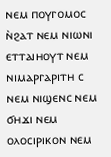ⲛⲉⲙ ⲡⲟⲩⲅⲟⲙⲟⲥ ⲛ̀ϩⲁⲧ ⲛⲉⲙ ⲛⲓⲱⲛⲓ ⲉⲧⲧⲁⲓⲏⲟⲩⲧ ⲛⲉⲙ ⲛⲓⲙⲁⲣⲅⲁⲣⲓⲧⲏ ⲥ ⲛⲉⲙ ⲛⲓϣⲉⲛⲥ ⲛⲉⲙ ϭⲏϫⲓ ⲛⲉⲙ ⲟⲗⲟⲥⲓⲣⲓⲕⲟⲛ ⲛⲉⲙ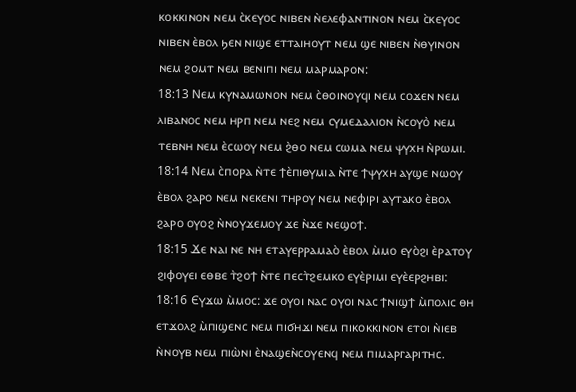ⲕⲟⲕⲕⲓⲛⲟⲛ ⲛⲉⲙ ⲥ̀ⲕⲉⲩⲟⲥ ⲛⲓⲃⲉⲛ ⲛ̀ⲉⲗⲉⲫⲁⲛⲧⲓⲛⲟⲛ ⲛⲉⲙ ⲥ̀ⲕⲉⲩⲟⲥ ⲛⲓⲃⲉⲛ ⲉ̀ⲃⲟⲗ ϧⲉⲛ ⲛⲓϣⲉ ⲉⲧⲧⲁⲓⲏⲟⲩⲧ ⲛⲉⲙ ϣⲉ ⲛⲓⲃⲉⲛ ⲛ̀ⲑⲩⲓⲛⲟⲛ ⲛⲉⲙ ϩⲟⲙⲧ ⲛⲉⲙ ⲃⲉⲛⲓⲡⲓ ⲛⲉⲙ ⲙⲁⲣⲙⲁⲣⲟⲛ:
18:13 Ⲛⲉⲙ ⲕⲩⲛⲁⲙⲱⲛⲟⲛ ⲛⲉⲙ ⲥ̀ⲑⲟⲓⲛⲟⲩϥⲓ ⲛⲉⲙ ⲥⲟϫⲉⲛ ⲛⲉⲙ ⲗⲓⲃⲁⲛⲟⲥ ⲛⲉⲙ ⲏⲣⲡ ⲛⲉⲙ ⲛⲉϩ ⲛⲉⲙ ⲥⲩⲙⲉⲇⲁⲗⲓⲟⲛ ⲛ̀ⲥⲟⲩⲟ̀ ⲛⲉⲙ ⲧⲉⲃⲛⲏ ⲛⲉⲙ ⲉ̀ⲥⲱⲟⲩ ⲛⲉⲙ ϩ̀ⲑⲟ ⲛⲉⲙ ⲥⲱⲙⲁ ⲛⲉⲙ ⲯⲩⲭⲏ ⲛ̀ⲣⲱⲙⲓ.
18:14 Ⲛⲉⲙ ⲥ̀ⲡⲟⲣⲁ ⲛ̀ⲧⲉ ϯⲉ̀ⲡⲓⲑⲩⲙⲓⲁ ⲛ̀ⲧⲉ ϯⲯⲩⲭⲏ ⲁⲩϣⲉ ⲛⲱⲟⲩ ⲉ̀ⲃⲟⲗ ϩⲁⲣⲟ ⲛⲉⲙ ⲛⲉⲕⲉⲛⲓ ⲧⲏⲣⲟⲩ ⲛⲉⲙ ⲛⲉⲫⲓⲣⲓ ⲁⲩⲧⲁⲕⲟ ⲉ̀ⲃⲟⲗ ϩⲁⲣⲟ ⲟⲩⲟϩ ⲛ̀ⲛⲟⲩϫⲉⲙⲟⲩ ϫⲉ ⲛ̀ϫⲉ ⲛⲉϣⲟϯ.
18:15 Ϫⲉ ⲛⲁⲓ ⲛⲉ ⲛⲏ ⲉⲧⲁⲩⲉⲣⲣⲁⲙⲁⲟ̀ ⲉ̀ⲃⲟⲗ ⲙ̀ⲙⲟ ⲉⲩⲟ̀ϩⲓ ⲉ̀ⲣⲁⲧⲟⲩ ϩⲓⲫⲟⲩⲉⲓ ⲉⲑⲃⲉ ⲧ̀ϩⲟϯ ⲛ̀ⲧⲉ ⲡⲉⲥⲧ̀ϩⲉⲙⲕⲟ ⲉⲩⲉ̀ⲣⲓⲙⲓ ⲉⲩⲉ̀ⲉⲣϩⲏⲃⲓ:
18:16 Ⲉⲩϫⲱ ⲙ̀ⲙⲟⲥ: ϫⲉ ⲟⲩⲟⲓ ⲛⲁⲥ ⲟⲩⲟⲓ ⲛⲁⲥ ϯⲛⲓϣϯ ⲙ̀ⲡⲟⲗⲓⲥ ⲑⲏ ⲉⲧϫⲟⲗϩ ⲙ̀ⲡⲓϣⲉⲛⲥ ⲛⲉⲙ ⲡⲓϭⲏϫⲓ ⲛⲉⲙ ⲡⲓⲕⲟⲕⲕⲓⲛⲟⲛ ⲉⲧⲟⲓ ⲛ̀ⲓⲉⲃ ⲛ̀ⲛⲟⲩⲃ ⲛⲉⲙ ⲡⲓⲱ̀ⲛⲓ ⲉ̀ⲛⲁϣⲉⲛ̀ⲥⲟⲩⲉⲛϥ ⲛⲉⲙ ⲡⲓⲙⲁⲣⲅⲁⲣⲓⲧⲏⲥ.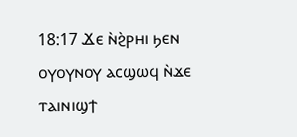18:17 Ϫⲉ ⲛ̀ϩ̀ⲣⲏⲓ ϧⲉⲛ ⲟⲩⲟⲩⲛⲟⲩ ⲁⲥϣⲱϥ ⲛ̀ϫⲉ ⲧⲁⲓⲛⲓϣϯ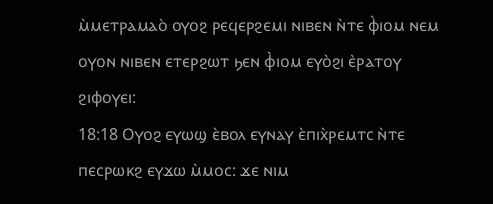ⲙ̀ⲙⲉⲧⲣⲁⲙⲁⲟ̀ ⲟⲩⲟϩ ⲣⲉϥⲉⲣϩⲉⲙⲓ ⲛⲓⲃⲉⲛ ⲛ̀ⲧⲉ ⲫ̀ⲓⲟⲙ ⲛⲉⲙ ⲟⲩⲟⲛ ⲛⲓⲃⲉⲛ ⲉⲧⲉⲣϩⲱⲧ ϧⲉⲛ ⲫ̀ⲓⲟⲙ ⲉⲩⲟ̀ϩⲓ ⲉ̀ⲣⲁⲧⲟⲩ ϩⲓⲫⲟⲩⲉⲓ:
18:18 Ⲟⲩⲟϩ ⲉⲩⲱϣ ⲉ̀ⲃⲟⲗ ⲉⲩⲛⲁⲩ ⲉ̀ⲡⲓⲭ̀ⲣⲉⲙⲧⲥ ⲛ̀ⲧⲉ ⲡⲉⲥⲣⲱⲕϩ ⲉⲩϫⲱ ⲙ̀ⲙⲟⲥ: ϫⲉ ⲛⲓⲙ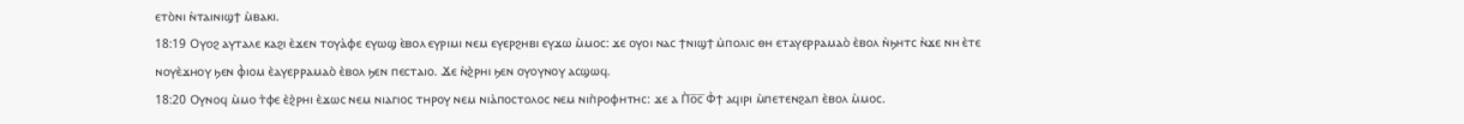ⲉⲧⲟ̀ⲛⲓ ⲛ̀ⲧⲁⲓⲛⲓϣϯ ⲙ̀ⲃⲁⲕⲓ.
18:19 Ⲟⲩⲟϩ ⲁⲩⲧⲁⲗⲉ ⲕⲁϩⲓ ⲉ̀ϫⲉⲛ ⲧⲟⲩⲁ̀ⲫⲉ ⲉⲩⲱϣ ⲉ̀ⲃⲟⲗ ⲉⲩⲣⲓⲙⲓ ⲛⲉⲙ ⲉⲩⲉⲣϩⲏⲃⲓ ⲉⲩϫⲱ ⲙ̀ⲙⲟⲥ: ϫⲉ ⲟⲩⲟⲓ ⲛⲁⲥ ϯⲛⲓϣϯ ⲙ̀ⲡⲟⲗⲓⲥ ⲑⲏ ⲉⲧⲁⲩⲉⲣⲣⲁⲙⲁⲟ̀ ⲉ̀ⲃⲟⲗ ⲛ̀ϧⲏⲧⲥ ⲛ̀ϫⲉ ⲛⲏ ⲉ̀ⲧⲉ ⲛⲟⲩⲉ̀ϫⲏⲟⲩ ϧⲉⲛ ⲫ̀ⲓⲟⲙ ⲉ̀ⲁⲩⲉⲣⲣⲁⲙⲁⲟ̀ ⲉ̀ⲃⲟⲗ ϧⲉⲛ ⲡⲉⲥⲧⲁⲓⲟ. Ϫⲉ ⲛ̀ϩ̀ⲣⲏⲓ ϧⲉⲛ ⲟⲩⲟⲩⲛⲟⲩ ⲁⲥϣⲱϥ.
18:20 Ⲟⲩⲛⲟϥ ⲙ̀ⲙⲟ ⲧ̀ⲫⲉ ⲉ̀ϩ̀ⲣⲏⲓ ⲉ̀ϫⲱⲥ ⲛⲉⲙ ⲛⲓⲁⲅⲓⲟⲥ ⲧⲏⲣⲟⲩ ⲛⲉⲙ ⲛⲓⲁ̀ⲡⲟⲥⲧⲟⲗⲟⲥ ⲛⲉⲙ ⲛⲓⲡ̀ⲣⲟⲫⲏⲧⲏⲥ: ϫⲉ ⲁ Ⲡ̀ⲟ̅ⲥ̅ Ⲫ̀ϯ ⲁϥⲓⲣⲓ ⲙ̀ⲡⲉⲧⲉⲛϩⲁⲡ ⲉ̀ⲃⲟⲗ ⲙ̀ⲙⲟⲥ.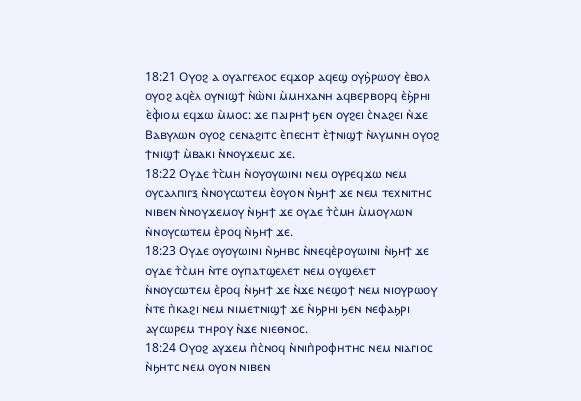18:21 Ⲟⲩⲟϩ ⲁ ⲟⲩⲁⲅⲅⲉⲗⲟⲥ ⲉϥϫⲟⲣ ⲁϥⲉϣ ⲟⲩϧ̀ⲣⲱⲟⲩ ⲉ̀ⲃⲟⲗ ⲟⲩⲟϩ ⲁϥⲉ̀ⲗ ⲟⲩⲛⲓϣϯ ⲛ̀ⲱ̀ⲛⲓ ⲙ̀ⲙⲏⲭⲁⲛⲏ ⲁϥⲃⲉⲣⲃⲟⲣϥ ⲉ̀ϧ̀ⲣⲏⲓ ⲉ̀ⲫ̀ⲓⲟⲙ ⲉϥϫⲱ ⲙ̀ⲙⲟⲥ: ϫⲉ ⲡⲁⲓⲣⲏϯ ϧⲉⲛ ⲟⲩϩⲉⲓ ⲥ̀ⲛⲁϩⲉⲓ ⲛ̀ϫⲉ Ⲃⲁⲃⲩⲗⲱⲛ ⲟⲩⲟϩ ⲥⲉⲛⲁϩⲓⲧⲥ ⲉ̀ⲡⲉⲥⲏⲧ ⲉ̀ϯⲛⲓϣϯ ⲛ̀ⲗⲩⲙⲛⲏ ⲟⲩⲟϩ ϯⲛⲓϣϯ ⲙ̀ⲃⲁⲕⲓ ⲛ̀ⲛⲟⲩϫⲉⲙⲥ ϫⲉ.
18:22 Ⲟⲩⲇⲉ ⲧ̀ⲥ̀ⲙⲏ ⲛ̀ⲟⲩⲟⲩⲱⲓⲛⲓ ⲛⲉⲙ ⲟⲩⲣⲉϥϫⲱ ⲛⲉⲙ ⲟⲩⲥⲁⲗⲡⲓⲅⲝ ⲛ̀ⲛⲟⲩⲥⲱⲧⲉⲙ ⲉ̀ⲟⲩⲟⲛ ⲛ̀ϧⲏϯ ϫⲉ ⲛⲉⲙ ⲧⲉⲭⲛⲓⲧⲏⲥ ⲛⲓⲃⲉⲛ ⲛ̀ⲛⲟⲩϫⲉⲙⲟⲩ ⲛ̀ϧⲏϯ ϫⲉ ⲟⲩⲇⲉ ⲧ̀ⲥ̀ⲙⲏ ⲙ̀ⲙⲟⲩⲗⲱⲛ ⲛ̀ⲛⲟⲩⲥⲱⲧⲉⲙ ⲉ̀ⲣⲟϥ ⲛ̀ϧⲏϯ ϫⲉ.
18:23 Ⲟⲩⲇⲉ ⲟⲩⲟⲩⲱⲓⲛⲓ ⲛ̀ϧⲏⲃⲥ ⲛ̀ⲛⲉϥⲉ̀ⲣⲟⲩⲱⲓⲛⲓ ⲛ̀ϧⲏϯ ϫⲉ ⲟⲩⲇⲉ ⲧ̀ⲥ̀ⲙⲏ ⲛ̀ⲧⲉ ⲟⲩⲡⲁⲧϣⲉⲗⲉⲧ ⲛⲉⲙ ⲟⲩϣⲉⲗⲉⲧ ⲛ̀ⲛⲟⲩⲥⲱⲧⲉⲙ ⲉ̀ⲣⲟϥ ⲛ̀ϧⲏϯ ϫⲉ ⲛ̀ϫⲉ ⲛⲉϣⲟϯ ⲛⲉⲙ ⲛⲓⲟⲩⲣⲱⲟⲩ ⲛ̀ⲧⲉ ⲡ̀ⲕⲁϩⲓ ⲛⲉⲙ ⲛⲓⲙⲉⲧⲛⲓϣϯ ϫⲉ ⲛ̀ϧⲣⲏⲓ ϧⲉⲛ ⲛⲉⲫⲁϧⲣⲓ ⲁⲩⲥⲱⲣⲉⲙ ⲧⲏⲣⲟⲩ ⲛ̀ϫⲉ ⲛⲓⲉⲑⲛⲟⲥ.
18:24 Ⲟⲩⲟϩ ⲁⲩϫⲉⲙ ⲡ̀ⲥ̀ⲛⲟϥ ⲛ̀ⲛⲓⲡ̀ⲣⲟⲫⲏⲧⲏⲥ ⲛⲉⲙ ⲛⲓⲁⲅⲓⲟⲥ ⲛ̀ϧⲏⲧⲥ ⲛⲉⲙ ⲟⲩⲟⲛ ⲛⲓⲃⲉⲛ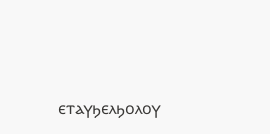ⲉⲧⲁⲩϧⲉⲗϧⲟⲗⲟⲩ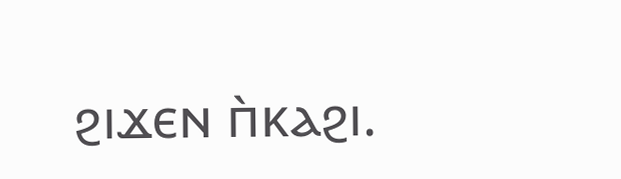ϩⲓϫⲉⲛ ⲡ̀ⲕⲁϩⲓ.